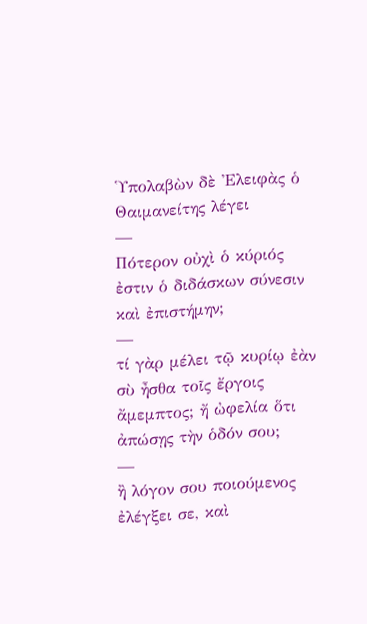῾Υπολαβὼν δὲ Ἐλειφὰς ὁ Θαιμανείτης λέγει
—
Πότερον οὐχὶ ὁ κύριός ἐστιν ὁ διδάσκων σύνεσιν καὶ ἐπιστήμην;
—
τί γὰρ μέλει τῷ κυρίῳ ἐὰν σὺ ἦσθα τοῖς ἔργοις ἄμεμπτος; ἤ ὠφελία ὅτι ἀπώσῃς τὴν ὁδόν σου;
—
ἢ λόγον σου ποιούμενος ἐλέγξει σε, καὶ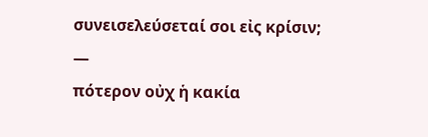συνεισελεύσεταί σοι εἰς κρίσιν;
—
πότερον οὐχ ἡ κακία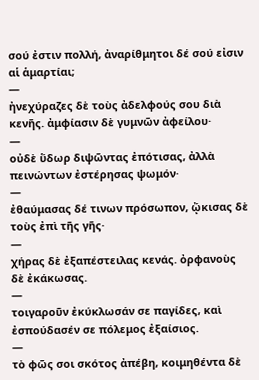σού ἐστιν πολλή, ἀναρίθμητοι δέ σού εἰσιν αἱ ἁμαρτίαι;
—
ἠνεχύραζες δὲ τοὺς ἀδελφούς σου διὰ κενῆς. ἀμφίασιν δὲ γυμνῶν ἀφείλου·
—
οὐδὲ ὕδωρ διψῶντας ἐπότισας, ἀλλὰ πεινώντων ἐστέρησας ψωμόν·
—
ἐθαύμασας δέ τινων πρόσωπον, ᾤκισας δὲ τοὺς ἐπὶ τῆς γῆς·
—
χήρας δὲ ἐξαπέστειλας κενάς. ὀρφανοὺς δὲ ἐκάκωσας.
—
τοιγαροῦν ἐκύκλωσάν σε παγίδες, καὶ ἐσπούδασέν σε πόλεμος ἐξαίσιος.
—
τὸ φῶς σοι σκότος ἀπέβη, κοιμηθέντα δὲ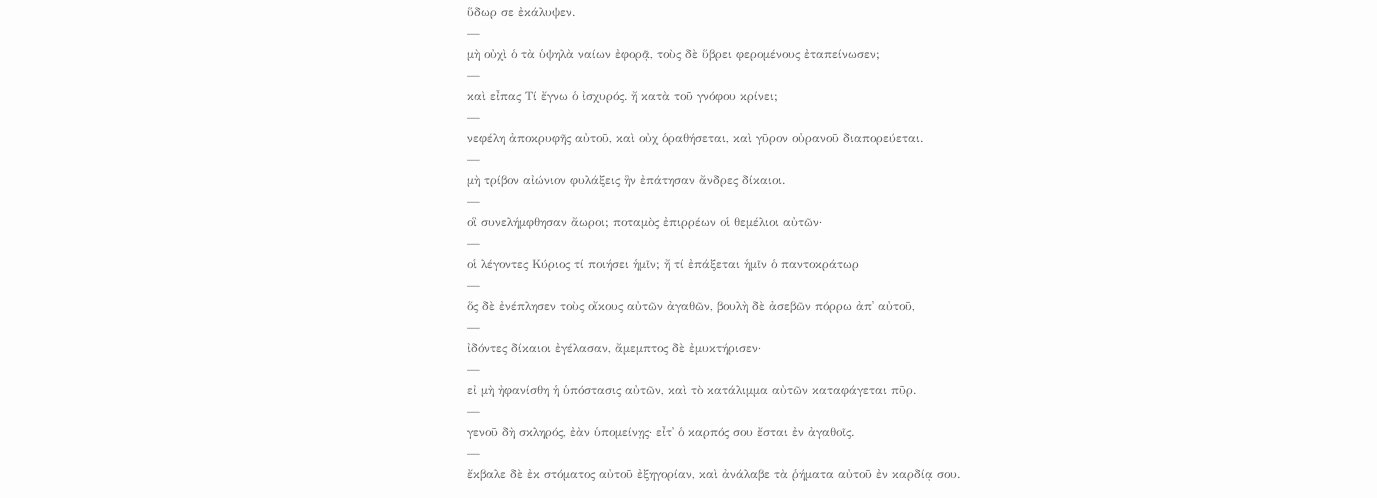ὕδωρ σε ἐκάλυψεν.
—
μὴ οὐχὶ ὁ τὰ ὑψηλὰ ναίων ἐφορᾷ, τοὺς δὲ ὕβρει φερομένους ἐταπείνωσεν;
—
καὶ εἶπας Τί ἔγνω ὁ ἰσχυρός. ἤ κατὰ τοῦ γνόφου κρίνει;
—
νεφέλη ἀποκρυφῆς αὐτοῦ, καὶ οὐχ ὁραθήσεται, καὶ γῦρον οὐρανοῦ διαπορεύεται.
—
μὴ τρίβον αἰώνιον φυλάξεις ἣν ἐπάτησαν ἄνδρες δίκαιοι.
—
οἳ συνελήμφθησαν ἄωροι; ποταμὸς ἐπιρρέων οἱ θεμέλιοι αὐτῶν·
—
οἱ λέγοντες Κύριος τί ποιήσει ἡμῖν; ἤ τί ἐπάξεται ἡμῖν ὁ παντοκράτωρ
—
ὅς δὲ ἐνέπλησεν τοὺς οἴκους αὐτῶν ἀγαθῶν, βουλὴ δὲ ἀσεβῶν πόρρω ἀπ᾿ αὐτοῦ,
—
ἰδόντες δίκαιοι ἐγέλασαν, ἄμεμπτος δὲ ἐμυκτήρισεν·
—
εἰ μὴ ἠφανίσθη ἡ ὑπόστασις αὐτῶν, καὶ τὸ κατάλιμμα αὐτῶν καταφάγεται πῦρ.
—
γενοῦ δὴ σκληρός, ἐὰν ὑπομείνῃς· εἶτ᾿ ὁ καρπός σου ἔσται ἐν ἀγαθοῖς.
—
ἔκβαλε δὲ ἐκ στόματος αὐτοῦ ἐξηγορίαν, καὶ ἀνάλαβε τὰ ῥήματα αὐτοῦ ἐν καρδίᾳ σου.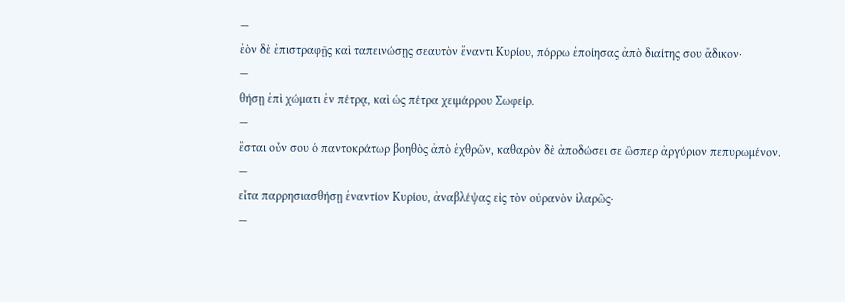—
ἐὸν δὲ ἐπιστραφῇς καὶ ταπεινώσῃς σεαυτὸν ἔναντι Κυρίου, πόρρω ἐποίησας ἀπὸ διαίτης σου ἄδικον·
—
θήσῃ ἐπὶ χώματι ἐν πέτρᾳ, καὶ ὡς πέτρα χειμάρρου Σωφείρ.
—
ἔσται οὖν σου ὁ παντοκράτωρ βοηθὸς ἀπὸ ἐχθρῶν, καθαρὸν δὲ ἀποδώσει σε ὣσπερ ἀργύριον πεπυρωμένον.
—
εἶτα παρρησιασθήσῃ ἐναντίον Κυρίου, ἀναβλέψας εἰς τὸν οὐρανὸν ἱλαρῶς·
—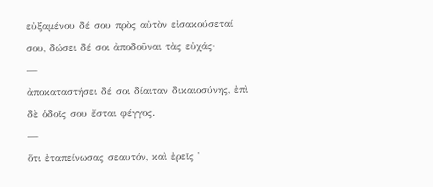εὐξαμένου δέ σου πρὸς αὐτὸν εἰσακούσεταί σου, δώσει δέ σοι ἀποδοῦναι τὰς εὐχάς·
—
ἀποκαταστήσει δέ σοι δίαιταν δικαιοσύνης, ἐπὶ δὲ ὁδοῖς σου ἔσται φέγγος.
—
ὅτι ἐταπείνωσας σεαυτόν, καὶ ἐρεῖς ῾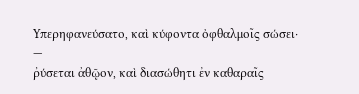Υπερηφανεύσατο, καὶ κύφοντα ὀφθαλμοῖς σώσει·
—
ῤύσεται ἀθῷον, καὶ διασώθητι ἐν καθαραῖς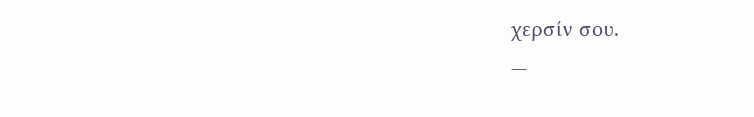χερσίν σου.
—